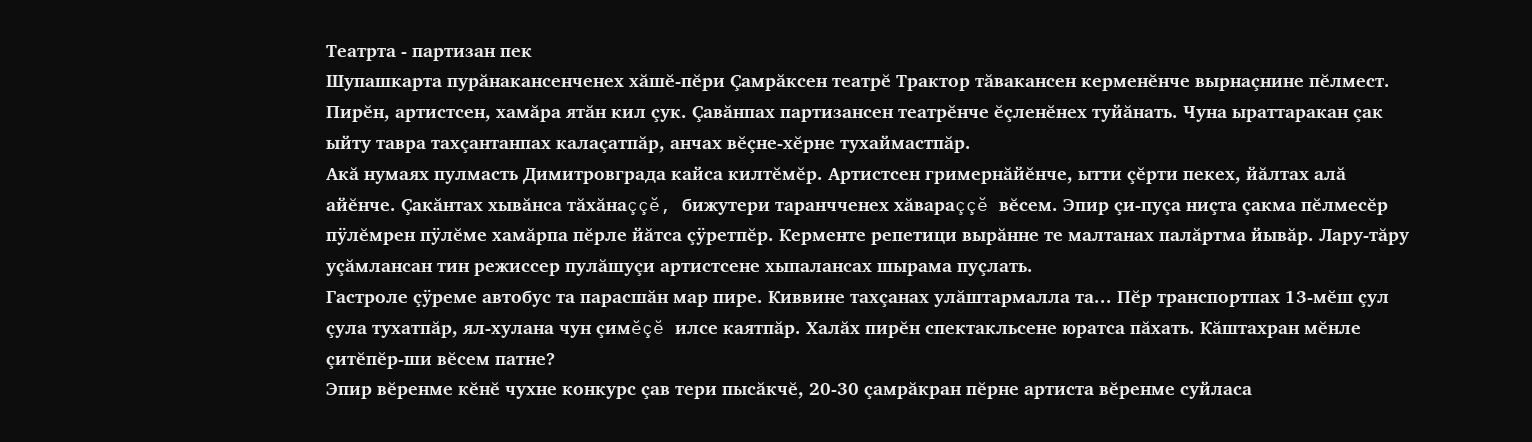Театрта - партизан пек
Шупашкарта пурăнакансенченех хăшĕ-пĕри Çамрăксен театрĕ Трактор тăвакансен керменĕнче вырнаçнине пĕлмест. Пирĕн, артистсен, хамăра ятăн кил çук. Çавăнпах партизансен театрĕнче ĕçленĕнех туйăнать. Чуна ыраттаракан çак ыйту тавра тахçантанпах калаçатпăр, анчах вĕçне-хĕрне тухаймастпăр.
Акă нумаях пулмасть Димитровграда кайса килтĕмĕр. Артистсен гримернăйĕнче, ытти çĕрти пекех, йăлтах алă айĕнче. Çакăнтах хывăнса тăхăнаççĕ, бижутери таранчченех хăвараççĕ вĕсем. Эпир çи-пуçа ниçта çакма пĕлмесĕр пÿлĕмрен пÿлĕме хамăрпа пĕрле йăтса çÿретпĕр. Керменте репетици вырăнне те малтанах палăртма йывăр. Лару-тăру уçăмлансан тин режиссер пулăшуçи артистсене хыпалансах шырама пуçлать.
Гастроле çÿреме автобус та парасшăн мар пире. Киввине тахçанах улăштармалла та... Пĕр транспортпах 13-мĕш çул çула тухатпăр, ял-хулана чун çимĕçĕ илсе каятпăр. Халăх пирĕн спектакльсене юратса пăхать. Кăштахран мĕнле çитĕпĕр-ши вĕсем патне?
Эпир вĕренме кĕнĕ чухне конкурс çав тери пысăкчĕ, 20-30 çамрăкран пĕрне артиста вĕренме суйласа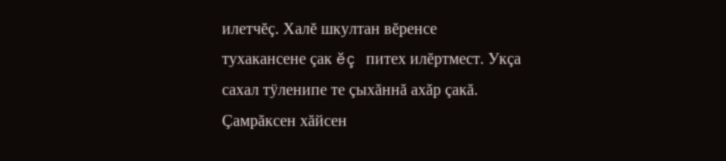илетчĕç. Халĕ шкултан вĕренсе тухакансене çак ĕç питех илĕртмест. Укçа сахал тÿленипе те çыхăннă ахăр çакă. Çамрăксен хăйсен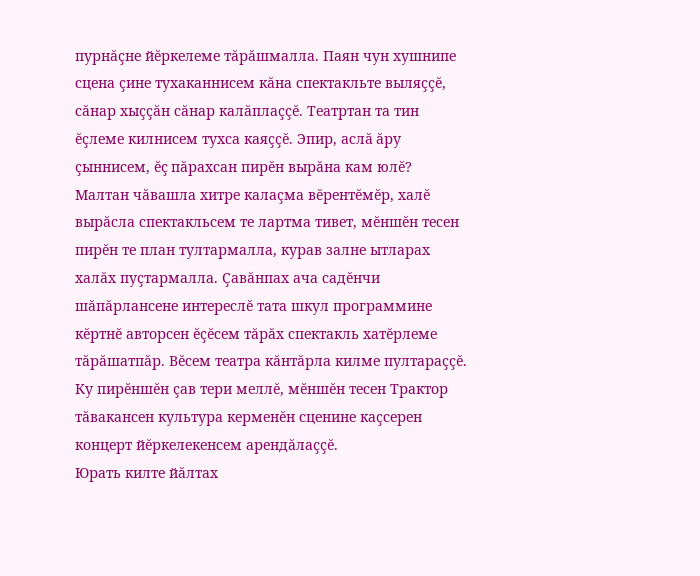пурнăçне йĕркелеме тăрăшмалла. Паян чун хушнипе сцена çине тухаканнисем кăна спектакльте выляççĕ, сăнар хыççăн сăнар калăплаççĕ. Театртан та тин ĕçлеме килнисем тухса каяççĕ. Эпир, аслă ăру çыннисем, ĕç пăрахсан пирĕн вырăна кам юлĕ?
Малтан чăвашла хитре калаçма вĕрентĕмĕр, халĕ вырăсла спектакльсем те лартма тивет, мĕншĕн тесен пирĕн те план тултармалла, курав залне ытларах халăх пуçтармалла. Çавăнпах ача садĕнчи шăпăрлансене интереслĕ тата шкул программине кĕртнĕ авторсен ĕçĕсем тăрăх спектакль хатĕрлеме тăрăшатпăр. Вĕсем театра кăнтăрла килме пултараççĕ. Ку пирĕншĕн çав тери меллĕ, мĕншĕн тесен Трактор тăвакансен культура керменĕн сценине каçсерен концерт йĕркелекенсем арендăлаççĕ.
Юрать килте йăлтах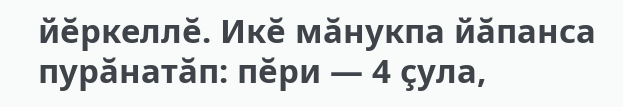йĕркеллĕ. Икĕ мăнукпа йăпанса пурăнатăп: пĕри — 4 çула,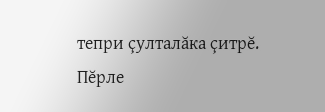тепри çулталăка çитрĕ. Пĕрле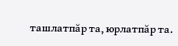ташлатпăр та, юрлатпăр та.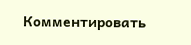Комментировать